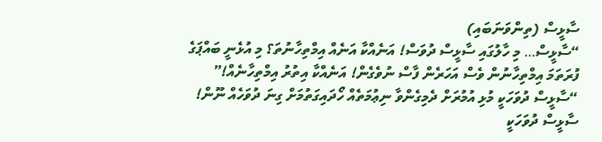ސާޅީސް (ތިންވަނަބައި)
“ސާޅީސް… މި ހާލުގައި ސާޅީސް ދުވަސް! އަނެއްކާ އަނެއް އިމްތިހާނުތަ؟ މި އުޅެނީ ބައްޕަގެ ފުރަތަމަ އިމްތިހާނުން ވެސް އަހަރެން ފާސް ނުވެގެން! އަނެއްކާ އިތުރު އިމްތިހާނެއް!”
“ސާޅީސް ދުވަހަކީ މުޅި އުމުރަށް ދެމިގެންވާ ނިޢުމަތެއް ހޯދައިގަތުމަށް ގިނަ ދުވަހެއް ނޫން! ސާޅީސް ދުވަހަކީ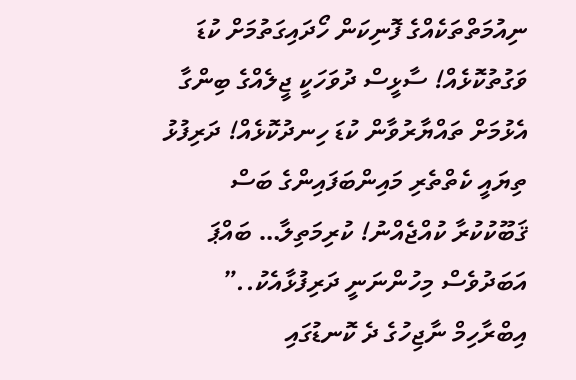ނިއުމަތްތަކެއްގެ ފޮނިކަން ހޯދައިގަތުމަށް ކުޑަ ވަގުތުކޮޅެއް! ސާޅީސް ދުވަހަކީ ޖީލެއްގެ ބިންގާ އެޅުމަށް ތައްޔާރުވާން ކުޑަ ހިނދުކޮޅެއް! ދަރިފުޅު ތިޔައީ ކެތްތެރި މައިންބަފައިންގެ ބަސް ޤަބޫކުކުރާ ކުއްޖެއްނު! ކުރިމަތިލާ… ބައްޕަ އަބަދުވެސް މިހުންނަނީ ދަރިފުޅާއެކު..” އިބްރާހިމް ނާޖިހުގެ ދެ ކޮނޑުގައި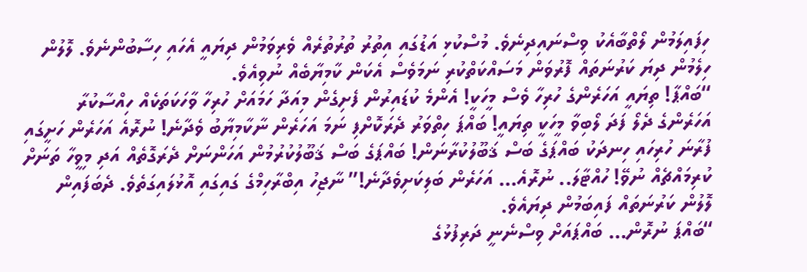ހިފައިލަމުން ލޯތްބާއެކު ވިސްނައިދިނެވެ. މުސްކުޅި އަޑުގައި އިތުރު ތުރުތުރެއް ވެރިވަމުން ދިޔައީ އެހައި ހިސާބުންނެވެ. ލޮލުން ހިލެމުން ދިޔަ ކަރުނަތައް ފޮރުވަން މަސައްކަތްކުރި ނަމަވެސް އެކަން ކާމިޔާބެއް ނުވިއެވެ.
“ބައްޕާ! ތިޔައީ އަހަރެންގެ ހުރިހާ ވެސް މީހަކީ! އެންމެ ކުޑައިރުން ފެށިގެން މިއަދާ ހަމައަށް ހުރިހާ ވާހަކަތަކެއް ހިއްސާކުރާ އަހަރެންގެ ދެލޯ ފަދަ ލޯބިވާ މީހަކީ ތިޔައީ! ބައްޕަ ހިތްވަރު ދެރަކޮށްފި ނަމަ އަހަރެން ނާކާމިޔާބު ވެދާނެ! ނުރޮއެ އަހަރެން ހަށީގައި ފުރާނަ ހުރިހައި ހިނދަކު ބައްޕަގެ ބަސް ޤަބޫލުކުރާނަން! ބައްޕަގެ ބަސް ޤަބޫލުކުރުމުން އަހަންނަށް ދެރަގޮތެއް އަދި މިވީހާ ތަނަށް ކުރިމައްޗެއް ނުވޭ! ހުއްޓާލަ.. ނުރޮއެ… އަހަރެން ބަލިކަށިވެދާނެ!” ނާޖިހު އިބްރާހިމްގެ ގައިގައި އޮޅުލައިގަތެވެ. ދެބަފައިން ލޮލުން ކަރުނަތައް ފައިބަމުން ދިޔައެވެ.
“ބައްޕަ ނުރޮން… ބައްޕައަށް ވިސްނެނީ ދަރިފުޅުގެ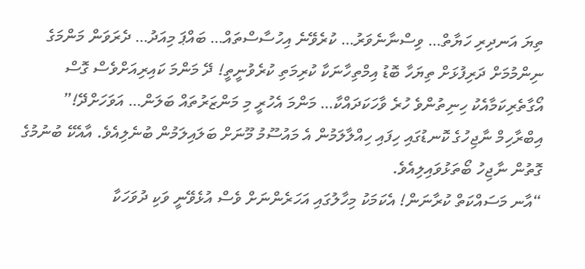ތިޔަ އަނދިރި ހަޔާތް… ވިސްނާނެވަރު… ކުރެވޭނެ އިހުސާސްތައް… ބައްޕަ މިއަދު… ދެރަވަން މަންމަގެ ނިންމުމަށް ދަރިފުޅަށް ތިޔަހާ ބޮޑު އިމްތިހާނަކާ ކުރިމަތި ކުރެވުނީތީ! ދޭ މަންމަ ކައިރިއަށްވެސް ގޮސް އޯގާތެރިކަމާއެކު ހިނިތުންވެ ހުރެ ވާހަކަދައްކާ… މަންމަ އެހުރީ މި މަންޒަރުތައް ބަލަން… އަވަހަށްދޭ!” އިބްރާހިމް ނާޖިހުގެ ކޮނޑުގައި ހިފައި ހިއްލާލަމުން އެ މައުސޫމު މޫނަށް ބަލައިލަމުން ބުނެލިއެވެ. އާއެކޭ ބުނުމުގެ ގޮތުން ނާޖިހު ބޯތަޅުވައިލިއެވެ.
“އާނ މަސައްކަތް ކުރާނަން! އެކަމަކު މިހާލުގައި އަހަރެންނަށް ވެސް އުޅެވޭނީ ވަކި ދުވަހަކާ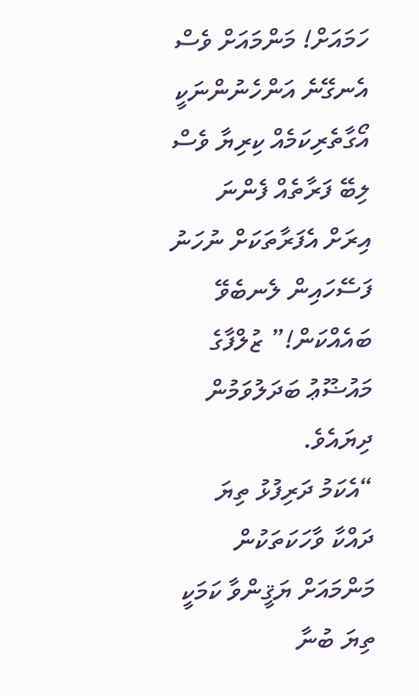ހަމައަށް! މަންމައަށް ވެސް އެނގޭނެ އަންހެނުންނަކީ އޯގާތެރިކަމެއް ކިރިޔާ ވެސް ލިބޭ ފަރާތެއް ފެންނަ އިރަށް އެފަރާތަކަށް ނުހަނު ފަސޭހައިން ލެނބެވޭ ބައެއްކަން!” ޒުލްފާގެ މައުޟޫޢު ބަދަލުވަމުން ދިޔައެވެ.
“އެކަމު ދަރިފުޅު ތިޔަ ދައްކާ ވާހަކަތަކުން މަންމައަށް ޔަޤީންވާ ކަމަކީ ތިޔަ ބުނާ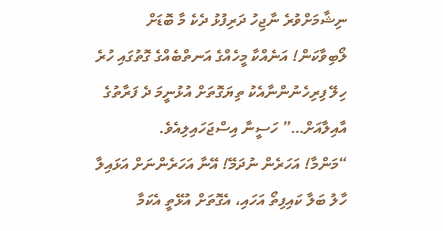ނިޝާމަށްވުރެ ނާޖިހު ދަރިފުޅު ދެކެ މާ ބޮޑަށް ލޯބިވާކަން! އަނެއްކާ މީހެއްގެ އަނތްބެއްގެ ގޮތުގައި ހުރެ ހިލޭ ފިރިހެނުންނާއެކު ތިޔަގޮތަށް އުޅުނީމަ ދެ ފަރާތުގެ އާއިލާއަށް…” ހަސީނާ އިސްޖަހައިލިއެވެ.
“މަންމާ! އަހަރެން ނުދަމޭ! އޭނާ އަހަރެންނަށް އަޅައިލާ ހާލު ބަލާ ކައިފިތޯ އަހައި، އެގޮތަށް އުޅޭތީ އެކަމާ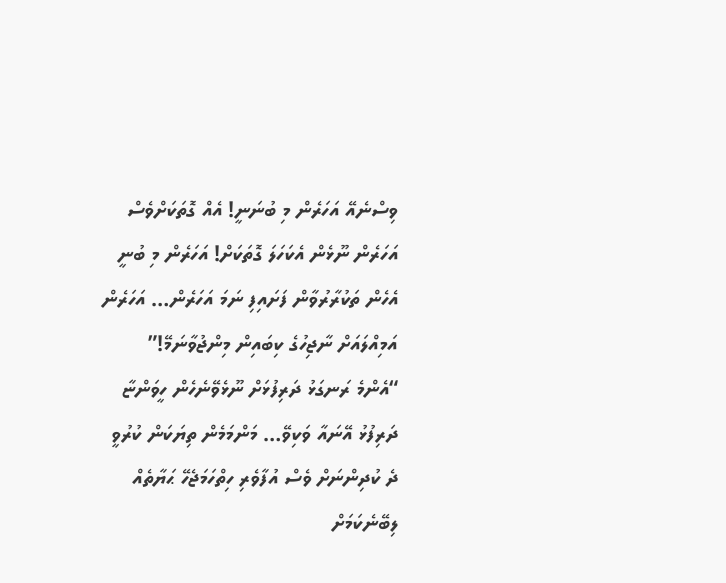ވިސްނެއޭ އަހަރެން މި ބުނަނީ! އެއް ގޮތަކަށްވެސް އަހަރެން ނޫޅެން އެކަހަލަ ގޮތަކަށް! އަހަރެން މި ބުނީ އެހެން ތަކުރާރުވާން ފަށައިފި ނަމަ އަހަރެން… އަހަރެން އަމިއްލައަށް ނާޖިހުގެ ކިބައިން މިންޖުވާނަމޭ!”
“އެންމެ ރަނގަޅު ދަރިފުޅަށް ނޫޅެވޭނެހެން ހީވަންޏާ ދަރިފުޅު އޭނައާ ވަކިވޭ… މަންމަމެން ތިޔަކަން ކުރުވީ ދެ ކުދިންނަށް ވެސް އުފާވެރި ހިތްހަމަޖެހޭ ޙަޔާތެއް ލިބޭނެކަމަށް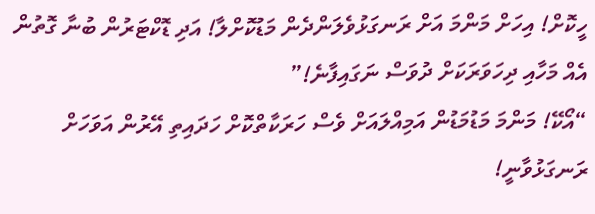ހީކޮށް! އިހަށް މަންމަ އަށް ރަނގަޅުވެލަންދެން މަޑުކޮށްލާ! އަދި ޑޮކްޓަރުން ބުނާ ގޮތުން އެއް މަހާއި ދިހަވަރަކަށް ދުވަސް ނަގައިފާނެ!”
“އޯކޭ! މަންމަ މަޑުމަޑުން އަމިއްލައަށް ވެސް ހަރަކާތްކޮށް ހަދައިތި އޭރުން އަވަހަށް ރަނގަޅުވާނީ!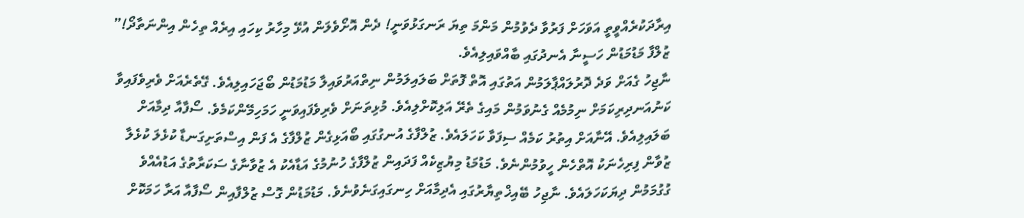އިރާދަކުރެއްވީތީ އަވަހަށް ފަރުވާ ދެވުމުން މަންމަ ތިޔަ ރަނގަޅުވަނީ! ދެން އޮށޯވެލަން އުޅޭ މިހާރު ކިހައި އިރެއް ތިހެން އިންނަތާދޯ!” ޒުލްފާ މަޑުމަޑުން ހަސީނާ އެނދުގައި ބާއްވައިލިއެވެ.
ނާޖިހު ގެއަށް ވަދެ ދޮރުލައްޕާލަމުން އަތުގައި އޮތް ފޮތަށް ބަލައިލަމުން ނިތްއަރުވައިލާ މަޑުމަޑުން ބޯޖަހައިލިއެވެ. ގޭތެރެއަށް ވެރިވެފައިވާ ކަނުއަނދިރިކަމަށް ނިމުމެއް ގެނުވަމުން މައިގެ ތެރޭ އަލިކޮށްލިއެވެ. މުޅިތަނަށް ވެރިވެފައިވަނީ ހަމަހިމޭންކަމެވެ. ސޯފާއާ ދިމާއަށް ބަލައިލިއެވެ. އޭނާއަށް އިތުރު ކަމެއް ސިފަވާ ކަހަލައެވެ. ޒުލްފާގެ އުނގުގައި ބޯއަޅިގެން ޒުލްފާގެ އެ ފަން އިސްތަށިގަނޑާ ކުޅެލަ ކުޅެލާ ޒުވާން ފިރިހެނަކު އޮތްހެން ހީވުމުންނެވެ. މަޑުމަޑު މިޔުޒިކެއް ފަދައިން ޒުލްފާގެ ހުނުމުގެ އަޑާއެކު އެ ޒުވާނާގެ ސަކަރާތުގެ އަޑުއެއްވެ ގުގުމަމުން ދިޔަކަހަލައެވެ. ނާޖިހު ބޭއިޚްތިޔާރުގައި އެދިމާއަށް ހިނގައިގަނެވުނެވެ. މަޑުމަޑުން ގޮސް ޒުލްފާއިން ސޯފާއާ އަރާ ހަމަކޮށް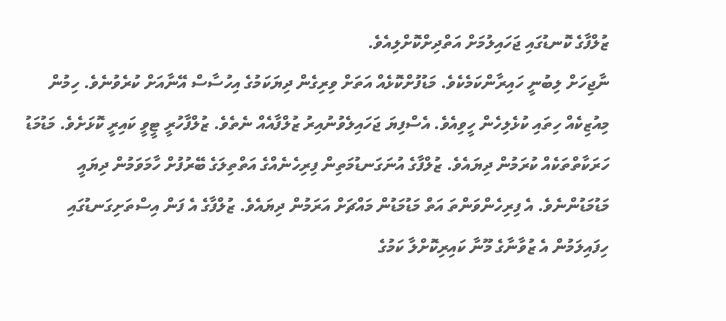ޒުލްފާގެ ކޮނޑުގައި ޖަހައިލުމަށް އަތްދިށްކޮށްލިއެވެ.
ނާޖިހަށް ލިބުނީ ހައިރާންކަމެކެވެ. މަޑުފުށްކޮޅެއް އަތަށް ވިރިގެން ދިޔަކަމުގެ އިހުސާސް އޭނާއަށް ކުރެވުނެވެ. ހިމުން މިއުޒިކެއް ހިތައި ކުޅެލިހެން ހީވިއެވެ. އެސްފިޔަ ޖަހައިލެވުނުއިރު ޒުލްފާއެއް ނެތެވެ. ޒުލްފާހުރީ ޓީވީ ކައިރީ ކޮޅަށެވެ. މަޑުމަޑު ހަރަކާތްތަކެއް ކުރަމުން ދިޔައެވެ. ޒުލްފާގެ އުނަގަނޑުމަތިން ފިރިހެނެއްގެ އަތްތިލަގެ ބޭރުފުށް ހާމަވަމުން ދިޔައީ މަޑުމަޑުންނެވެ. އެ ފިރިހެންވަންތަ އަތް މަޑުމަޑުން މައްޗަށް އަރަމުން ދިޔައެވެ. ޒުލްފާގެ އެ ފަން އިސްތަށިގަނޑުގައި ހިފައިލަމުން އެ ޒުވާނާގެ މޫނާ ކައިރިކޮށްލާ ކަމުގެ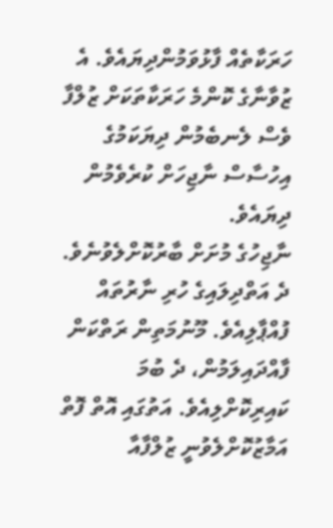ހަރަކާތެއް ފާޅުވަމުންދިޔައެވެ. އެ ޒުވާނާގެ ކޮންމެ ހަރަކާތަކަށް ޒުލްފާ ވެސް ލެނބެމުން ދިޔަކަމުގެ އިހުސާސް ނާޖިހަށް ކުރެވެމުން ދިޔައެވެ.
ނާޖިހުގެ މުށަށް ބާރުކޮށްލެވުނެވެ. ދެ އަތްދިލައިގެ ހުރި ނާރުތައް ފުއްޕާލިއެވެ. މޫނުމަތިން ރަތްކަން ފާއްދައިލަމުން، ދެ ބުމަ ކައިރިކޮށްލިއެވެ. އަތުގައި އޮތް ފޮތް އަމާޒުކޮށްލެވުނީ ޒުލްފާއާ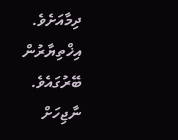ދިމާއަށެވެ. އިޚްތިޔާރުން ބޭރުގައެވެ.
ނާޖިހަށް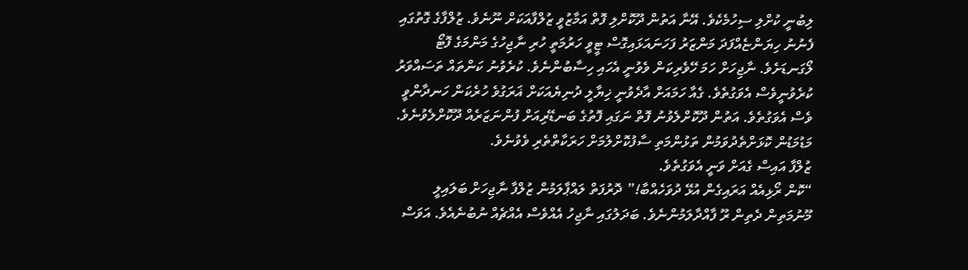ލިބުނީ ކުށްލި ސިހުމެކެވެ. އޭނާ އަތުން ދޫކޮށްލި ފޮތް އަމާޒުވީ ޒުލްފާއަކަށް ނޫނެވެ. ޒުލްފާގެ ގޮތުގައި ފެނުނު ހިޔަންޏެއްފަދަ މަންޒަރު ފަހަނައަޅައިގޮސް ޓީވީ ހަރުމަތީ ހުރި ނާޖިހުގެ މަންމަގެ ފޮޓޯ ލޯގަނޑަށެވެ. ނާޖިހަށް ހަމަ ހޭވެރިކަން ވެވުނީ އެހައި ހިސާބުންނެވެ. ކުރެވުނު ކަންތައް ތަސައްވަރު ކުރެވުނީވެސް އެވަގުތެވެ. ގެއާ ހަމައަށް އާދެވުނީ ޚިޔާލީ ދުނިޔެއަކަށް ޣަރަގުވެ ހުރެކަން ހަނދާންވީ ވެސް އެވަގުތެވެ. އަތުން ދޫކޮށްލެވުނު ފޮތް ނަގައި ފޮތުގެ ބަނޑޭރިއަށް ފުންނަޒަރެއް ދޫކޮށްލެވުނެވެ. މަޑުމަޑުން ކޮޅަށްތެދުވަމުން ތަޅުންމަތި ސާފުކޮށްލުމަށް ހަރަކާތްތެރި ވެވުނެވެ.
ޒުލްފާ އައިސް ގެއަށް ވަނީ އެވަގުތެވެ.
“ކޮން ރޯޅިއެއް އަރައިގެން އުޅޭ ދުވަހެއްބާ!” ދޮރުފަތް ލައްޕާލަމުން ޒުލްފާ ނާޖިހަށް ބަލައިލީ މޫނުމަތިން ދެތިން ރޫ ފާއްދާލަމުންނެވެ. ބަދަލުގައި ނާޖިހު އެއްވެސް އެއްޗެއް ނުބުނެއެވެ. އަވަސް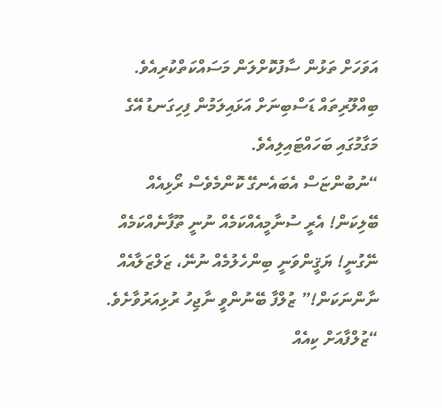އަވަހަށް ތަޅުން ސާފުކޮށްލަން މަސައްކަތްކުރިއެވެ. ބިއްލޫރިތައް ޑަސްބިނަށް އަޅައިލަމުން ފިހިގަނޑު އޭގެ މަގާމުގައި ބަހައްޓައިލިއެވެ.
“ނުބުންޏަސް އެބައެނގޭ ކޮންމެވެސް ރޯޅިއެއް ބޭލިކަން! އެރީ ސުނާމީއެއްކަމެއް ނުނީ ތޫފާނެއްކަމެއް ނޭގުނީ! ޔަޤީންވަނީ ބިންހެލުމެއް ނުނޭ، ޒަލްޒަލާއެއް ނާންނަކަން!” ޒުލްފާ ބޭނުންވީ ނާޖިހު ރުޅިއަރުވާށެވެ.
“ޒުލްފާއަށް ކިއެއް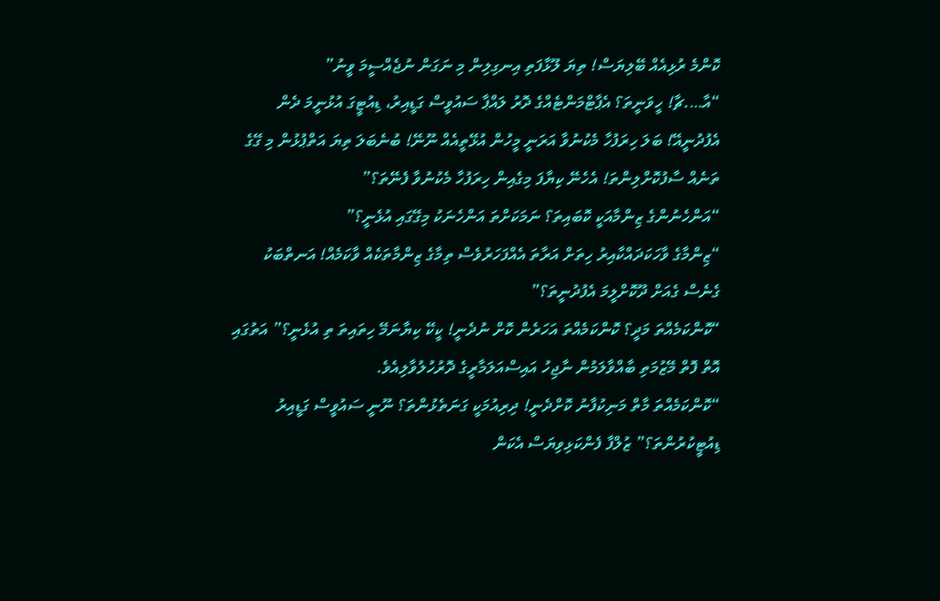ކޮންމެ ރުޅިއެއް ބޭލިޔަސް! ތިޔަ ލޫޅާފަތި އިނގިލިން މި ނަގަން ނުޖެއްސީމަ ވީނު”
“އާ….ޗާ! ހީވަނީތަ؟ އެޕާޓްމަންޓެއްގެ ދޮރު ލައްޕާ ސައުވީސް ގަޑީއިރު، ޑިއުޓީގަ އުޅުނީމަ ދެން އެފުދުނީއޭ! ބަލަ ހިރަފުހާ މެކުނުވާ އަރަނީ މީހުން އުޅޭތީއެއް ނޫނޭ! ބުނެބަލަ ތިޔަ އަތްޕުޅުން މި ގޭގެ ތަނެއް ސާފުކޮށްލިންތަ! އެހެނޭ ކިޔާފަ މިގެއިން ހިރަފުހާ މެކުނުވާ ފެނޭތަ؟”
“އަންހެނުންގެ ޒިންމާއަކީ ކޮބައިތަ؟ ނަމަކަށްތަ އަންހެނަކު މިގޭގައި އުޅެނީ؟”
“ޒިންމާގެ ވާހަކަދައްކާއިރު ހިތަށް އަރާތަ އެއްފަހަރުވެސް ތިމާގެ ޒިންމާތަކެއް ވާކަމެއް! އަނތްބަކު ގެނެސް ގެއަށް ދޫކޮށްލީމަ އެފުދުނީތަ؟”
“ކޮންކަމެއްތަ މަދީ؟ ކޮންކަމެއްތަ އަހަރެން ކޮށް ނުދެނީ! ކީކޭ ކިޔާނަމޭ ހިތައިތަ ތި އުޅެނީ؟” އަތުގައި އޮތް ފޮތް މޭޒުމަތި ބާއްވާލަމުން ނާޖިހު އައިސްއަލަމާރީގެ ދޮރުހުލުވާލިއެވެ.
“ކޮންކަމެއްތަ މާތް މަނިކުފާނު ކޮށްދެނީ! ދިރިއުމަކީ ގަނަތެޅުންތަ؟ ނޫނީ ސައުވީސް ގަޑީއިރު ޑިއުޓީކުރުންތަ؟” ޒުލްފާ ފެންކަޅިވިޔަސް އެކަން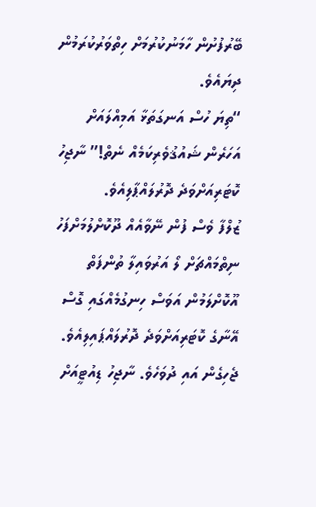ބޭރުފުށުން ހާމަނުކުރުމަށް ހިތްވަރުކުރަމުން ދިޔައެވެ.
“ތިޔަ ހުސް އަނގަތަޅާ އަމިއްލައަށް އަހަރެން ޝައުޤުވެރިކަމެއް ނެތް!” ނާޖިހު ކޮޓަރިއަށްވަދެ ދޮރުލައްޕާލިއެވެ.
ޒުލްފާ ވެސް ފުން ނޭވާއެއް ދޫކޮށްލުމަށްފަހު ނިތްމައްޗަށް ލޯ އަރުވައިލާ ތުންފަތް އޫކޮށްލަމުން އަވަސް ހިނގުމެއްގައި ގޮސް އޭނާގެ ކޮޓަރިއަށްވަދެ ދޮރުލައްޕައިލިއެވެ.
ޖެހިގެން އައި ދުވަހެވެ. ނާޖިހު ޑިއުޓީއަށް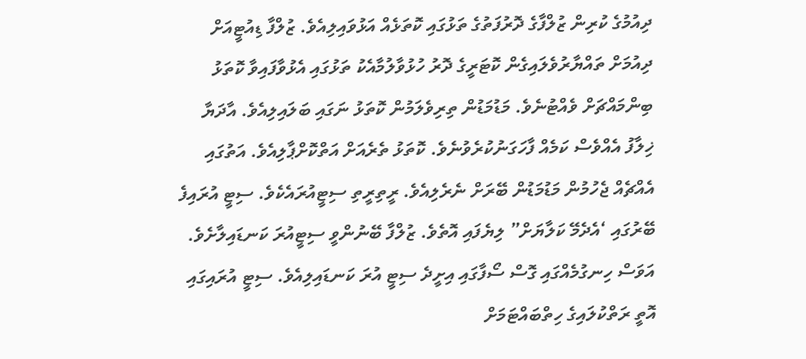ދިއުމުގެ ކުރިން ޒުލްފާގެ ދޮރުފަތުގެ ތަޅުގައި ކޮތަޅެއް އަޅުވައިލިއެވެ. ޒުލްފާ ޑިއުޓީއަށް ދިއުމަށް ތައްޔާރުވެލައިގެން ކޮޓަރީގެ ދޮރު ހުޅުވާލުމާއެކު ތަޅުގައި އެޅުވާފައިވާ ކޮތަޅު ބިންމައްޗަށް ވެއްޓުނެވެ. މަޑުމަޑުން ތިރިވެލަމުން ކޮތަޅު ނަގައި ބަލައިލިއެވެ. އާދަޔާ ޚިލާފު އެއްވެސް ކަމެއް ފާހަގަނުކުރެވުނެވެ. ކޮތަޅު ތެރެއަށް އަތްކޮށްޕާލިއެވެ. އަތުގައި އެއްޗެއް ޖެހުމުން މަޑުމަޑުން ބޭރަށް ނެރެލިއެވެ. ރީތިރީތި ސިޓީއުރައެކެވެ. ސިޓީ އުރައިފެ ބޭރުގައި ‘އެދެމޭ ކަލާޔަށް” ލިޔެފައި އޮތެވެ. ޒުލްފާ ބޭނުންވީ ސިޓީއުރަ ކަނޑައިލާށެވެ. އަވަސް ހިނގުމެއްގައި ގޮސް ސޯފާގައި އިށީދެ ސިޓީ އުރަ ކަނޑައިލިއެވެ. ސިޓީ އުރައިގައި އޮތީ ރަތްކުލައިގެ ހިތްބައްޓަމަށް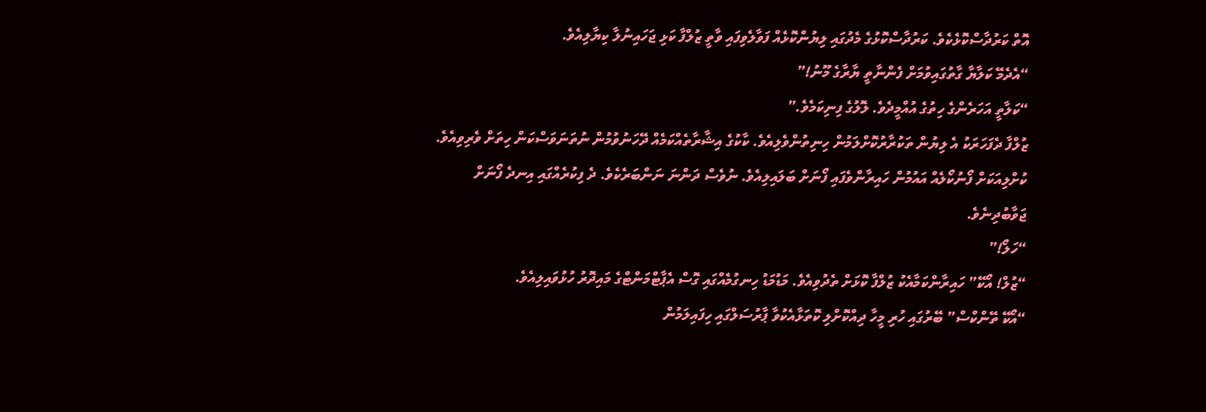އޮތް ކަރުދާސްކޮޅެކެވެ. ކަރުދާސްކޮޅުގެ މެދުގައި ލިޔުންކޮޅެއް ފަވާލެވިފައި ވާތީ ޒުލްފާ ކަޅި ޖަހައިނުލާ ކިޔާލިއެވެ.
“އެދެމޭ ކަލާޔާ ގާތުގައިވުމަށް ފެންނާތީ ޔާރާގެ މޫނު!”
“ކަލާތީ އަހަރެންގެ ހިތުގެ އުއްމީދެވެ. ލޮލުގެ ފިނިކަމެވެ.”
ޒުލްފާ ދެފަހަރަކު އެ ލިޔުން ތަކުރާރުކޮށްލަމުން ހިނިތުންވެލިއެވެ. ކާކުގެ އިޝާރާތެއްކަމެއް ދޭހަނުވުމުން ނުތަނަވަސްކަން ހިތަށް ވެރިވިއެވެ. ކުށްލިއަކަށް ފޯނުކޯލެއް އައުމުން ހައިރާންވެފައި ފޯނަށް ބަލައިލިއެވެ. ނުވެސް ދަންނަ ނަންބަރެކެވެ. ދެ ފިކުރެއްގައި އިނދެ ފޯނަށް ޖަވާބުދިނެވެ.
“ހަލޯ!”
“ޒުލް! އޯކޭ” ހައިރާންކަމާއެކު ޒުލްފާ ކޮޅަށް ތެދުވިއެވެ. މަޑުމަޑު ހިނގުމެއްގައި ގޮސް އެޕާޓްމަންޓްގެ މައިދޮރު ހުޅުވައިލިއެވެ.
“އޯކޭ ތޭންކްސް” ބޭރުގައި ހުރި މީހާ ދިއްކޮށްލި ކޮތަޅާއެކުވާ ޕާރުސަލްގައި ހިފައިލަމުން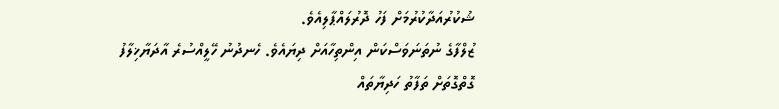ޝުކުރުއަދާކުރުމަށް ފަހު ދޮރުލައްޕާލިއެވެ.
ޒުލްފާގެ ނުތަނަވަސްކަން އިންތިހާއަށް ދިޔައެވެ. ހެނދުނު ހޭލީއްސުރެ އާދަޔާޚިލާފު ގޮތްގޮތަށް ތަފާތު ހަދިޔާތައް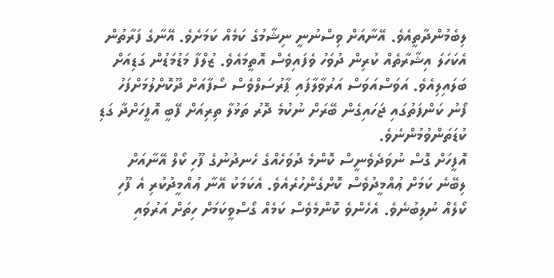ލިބެމުންދާތީއެވެ. އޭނާއަށް ވިސްނުނީ ނިޝާމުގެ ކަމެއް ކަމަށެވެ. އޭނާގެ ފަރާތުން އެކަހަލަ އިޝާރާތެއް ކުރިން ދުވަހު ވެފައިވެސް އޮތީމައެވެ. ޒުލްފާ މަޑުމަޑުން ގަޑިއަށް ބަލައިލިއެވެ. އަވަސްއަވަސް އަރުވާލާފައި ޕާރުސަލްވެސް ސޯފާއަށް ދޫކޮށްލުމަށްފަހު ފޯނު ކަންފަތުގައި ޖަހައިގެން ބޭރަށް ނުކުމެ ދޮރު ތަޅުލާ ތިރިއަށް ފޭބީ އޮފީހަށްދާ ގަޑި ކުޑަތަންވުމުންނެވެ.
އޮފީހަށް ގޮސް ނުވަދެވެނީސް ކޮންމެ ދުވަހެއްގެ ހެނދުނުގެ ފޫހި ކޯލް އޭނާއަށް ލިބޭނެ ކަމަށް ޢުއްމީދުވެސް ކޮށްގެންހުރެއެވެ. އެކަމަކު އޭނާ ޢުއްމީދުކުރި އެ ފޫހި ކޯލެއް ނުލިބުނެވެ. އެހެންވެ ކޮންމެވެސް ކަމެއް ގޯސްވީކަމަށް ހިތަށް އަރުވައި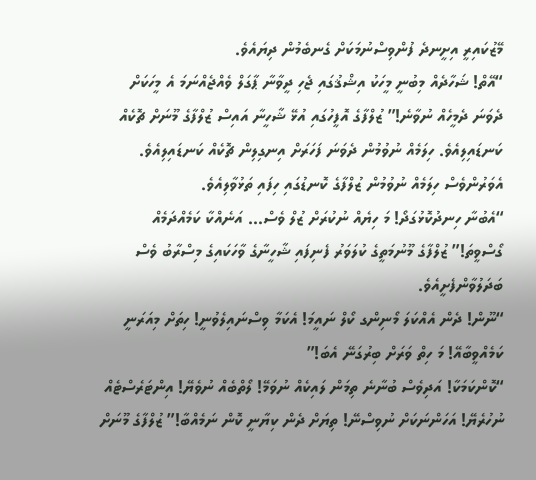މޭޒުކައިރީ އިށީނދެ ފުންވިސްނުމަކަށް ގެނބެމުން ދިޔައެވެ.
“އޭތް! ޝަހާދެއް މިބުނީ މީހަކު އިޝްޤުގައި ޖެހި ދީވާނާ ޕާގަލް ވެއްޖެއްނަމަ އެ މީހަކަށް ދެވަނަ ދެމީހެއް ނުވާނެ!” ޒުލްފާގެ އޮފީހުގައި އުޅޭ ޝާހީނާ އައިސް ޒުލްފާގެ މޫނަށް ޗޮކެއް ކަނޑައިލިއެވެ. ހިލަމެއް ނުވުމުން ދެވަނަ ފަހަރަށް އިނގިލިން ޗޮކެއް ކަނޑައިލިއެވެ. އެވަރުންވެސް ހިލަމެއް ނުވުމުން ޒުލްފާގެ ކޮނޑުގައި ހިފައި ތަޅުވާލިއެވެ.
“އެބުނާ ހިނދުކޮޅުގަދޯ! މަ ހިޔެއް ނުކުރަށް ޒުލް ވެސް… އަނެއްކާ ކަމެއްދަމެއް ގޯސްވީތަ!” ޒުލްފާގެ މޫނުމަތީގެ ކުލަވަރު ފެނިފައި ޝާހީނާގެ ވާހަކައިގެ މިސްރާބު ވެސް ބަދަލުވާންފެށީއެވެ.
“ނޫން! ދެން އެއްކަލަ މޯނިންގ ކޯލް ނައީމަ! އެކަމާ ވިސްނައިލެވުނީ! ހިތަށް މިއަރަނީ ކަމެއްވީބާއޭ! މަ ހިތް ވަރަށް ބިރުގަނޭ އެބަ!”
“ކޮންކަމަކާ! އަދިވެސް ބުނާނެ ތިމަން ލައިކެއް ނުވަމޭ! ލޯތްބެއް ނުވެޔޭ! އިންޓަރެސްޓެއް ނުހުރެޔޭ! އަހަންނަކަށް ނުވިސްނޭ! ތިޔަށް ދެން ކިޔާނީ ކޮން ނަމެއްބާ!” ޒުލްފާގެ މޫނަށް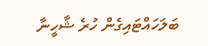ބަލަހައްޓައިގެން ހުރެ ޝާހީނާ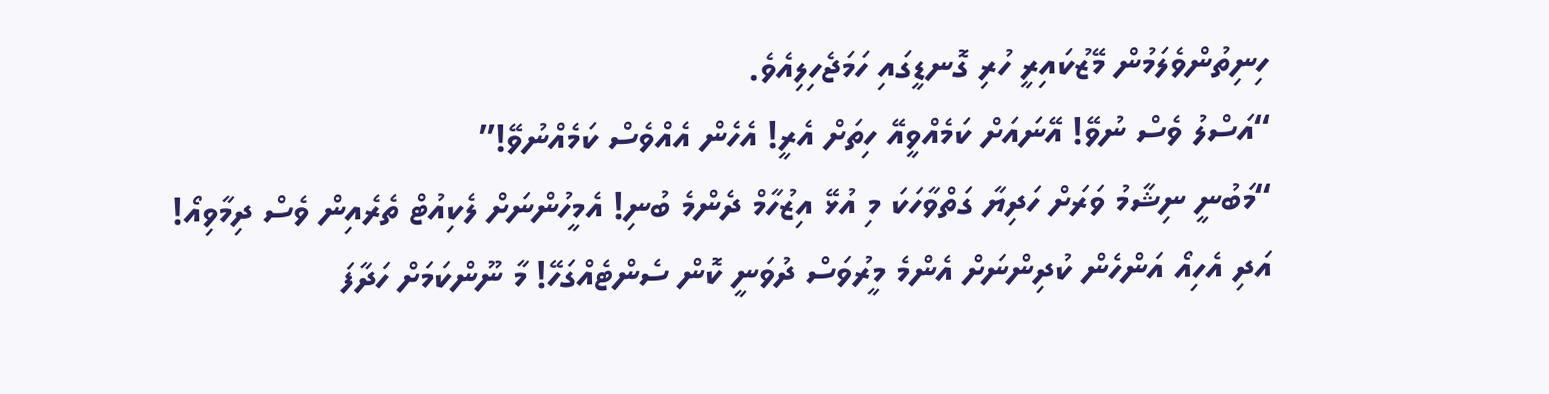ހިނިތުންވެލަމުން މޭޒުކައިރީ ހުރި ގޮނޑީގައި ހަމަޖެހިލިއެވެ.
“އަސްލު ވެސް ނުވޭ! އޭނައަށް ކަމެއްވީއޭ ހިތަށް އެރީ! އެހެން އެއްވެސް ކަމެއްނުވޭ!”
“މަބުނީ ނިޝާމު ވަރަށް ހަދިޔާ ގަތްވާހަކަ މި އުޅޭ އިޒުހާމް ދެންމެ ބުނި! އެމީހުންނަށް ލެކިއުޓް ތެރެއިން ވެސް ދިމާވިއޯ! އަދި އެހިއޯ އަންހެން ކުދިންނަށް އެންމެ މީރުވަސް ދުވަނީ ކޮން ސެންޓެއްގަހޭ! މާ ނޫންކަމަށް ހަދާފަ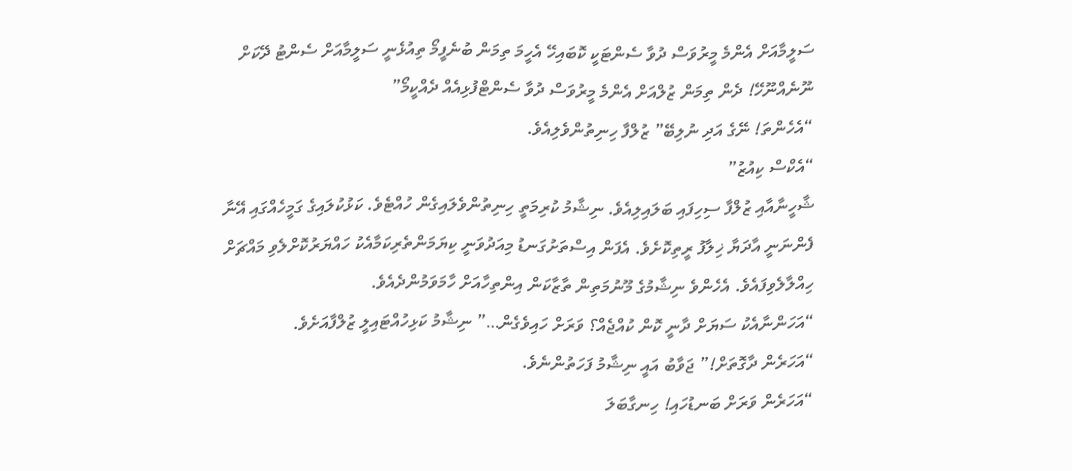ސަލީމާއަށް އެންމެ މީރުވަސް ދުވާ ސެންޓަކީ ކޮބައިހޭ އެހީމަ ތިމަން ބުނެފީމޯ ތިއުޅެނީ ސަލީމާއަށް ސެންޓު ދޭކަށް ނޫނެއްނޫހޭ! ދެން ތިމަން ޒުލްއަށް އެންމެ މީރުވަސް ދުވާ ސެންޓްފުޅިއެއް ދެއްކީމޯ”
“އެހެންތަ! ނޭގެ އަދި ނުލިބޭ” ޒުލްފާ ހިނިތުންވެލިއެވެ.
“އެކްސް ކިއުޒު”
ޝާހީނާއާއި ޒުލްފާ ސިހިފައި ބަލައިލިއެވެ. ނިޝާމު ކުރިމަތީ ހިނިތުންވެލައިގެން ހުއްޓެވެ. ކަޅުކުލައިގެ ގަމީހެއްގައި އޭނާ ފެންނަނީ އާދަޔާ ޚިލާފު ރީތިކޮށެވެ. އެފަން އިސްތަށުގަނޑު މިއަދުވަނީ ކިޔަމަންތެރިކަމާއެކު ހައްޔަރުކޮށްލެވި މައްޗަށް ހިއްލާލެވިފައެވެ. އެހެންވެ ނިޝާމުގެ މޫނުމަތިން ތާޒާކަން އިންތިހާއަށް ހާމަވަމުންދެއެވެ.
“އަހަންނާއެކު ސަޔަށް ދާނީ ކޮން ކުއްޖެއް؟ ވަރަށް ހައިވެގެން…” ނިޝާމު ކަޅިހުއްޓައިލީ ޒުލްފާއަށެވެ.
“އަހަރެން ދާގޮތަށް!” ޖަވާބު އައީ ނިޝާމު ފަހަތުންނެވެ.
“އަހަރެން ވަރަށް ބަނޑުހައި! ހިނގާބަލަ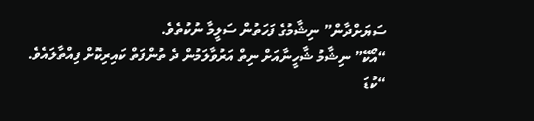ސަޔަށްދާން” ނިޝާމުގެ ފަހަތުން ސަލީމާ ނުކުތެވެ.
“އޯކޭ” ނިޝާމު ޝާހީނާއަށް ނިތް އަރުވާލަމުން ދެ ތުންފަތް ކައިރިކޮށް ފިއްތާލައެވެ.
“ކުޑަ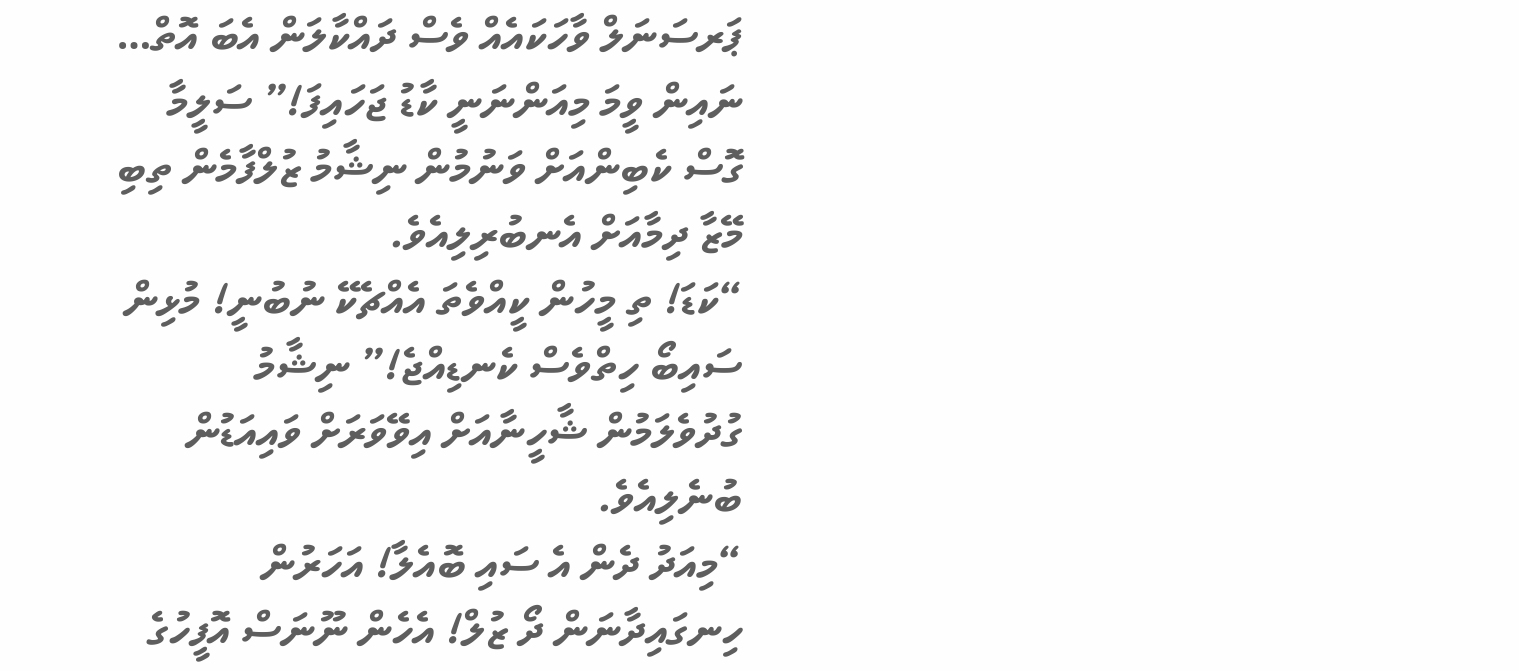ޕަރސަނަލް ވާހަކައެއް ވެސް ދައްކާލަން އެބަ އޮތް… ނައިން ވީމަ މިއަންނަނީ ކާޑު ޖަހައިފަ!” ސަލީމާ ގޮސް ކެބިންއަށް ވަނުމުން ނިޝާމު ޒުލްފާމެން ތިބި މޭޒާ ދިމާއަށް އެނބުރިލިއެވެ.
“ކަޑަ! ތި މީހުން ކީއްވެތަ އެއްޗެކޭ ނުބުނީ! މުޅިން ސައިބޯ ހިތްވެސް ކެނޑިއްޖެ!” ނިޝާމު ގުދުވެލަމުން ޝާހީނާއަށް އިވޭވަރަށް ވައިއަޑުން ބުނެލިއެވެ.
“މިއަދު ދެން އެ ސައި ބޮއެލާ! އަހަރުން ހިނގައިދާނަން ދޯ ޒުލް! އެހެން ނޫނަސް އޮފީހުގެ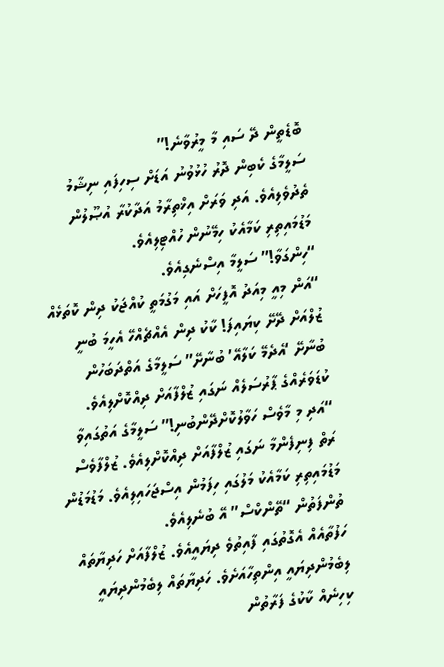ބޮޑެތީން ދޭ ސައި މާ މީރުވާނެ!”
ސަލީމާގެ ކެބިން ދޮރު ހުޅުވުނު އަޑަށް ސިހިފައި ނިޝާމު ތެދުވެލިއެވެ. އަދި ވަރަށް އިޚްތިރާމު އަދާކުރާ އުޞޫލުން މަޑުމައިތިރި ކަމާއެކު ހިމޭނުން ހުއްޓިލިއެވެ.
“ހިންގަވާ!” ސަލީމާ އިސްނެގިއެވެ.
“އަން މިއީ މިއަދު އޮފީހަށް އައި މަގުމަތީ ކުއްޖަކު ދިން ކޮތަޅެއް ޒުލްއަށް ދޭށޭ ކިޔައިފަ! ކާކު ދިން އެއްޗެއްހޭ އެހީމަ ބުނީ ބުނާށޭ ‘އެދެމޭ ކަލާއޭ’ ބުނާށޭ” ސަލީމާގެ އަތްދަބަހުން ކުޑަވަރެއްގެ ޕާރުސަލެއް ނަގައި ޒުލްފާއަށް ދިއްކޮށްލިއެވެ.
“އަދި މި މާވެސް ހަވާލުކޮށްދޭންބުނި!” ސަލީމާގެ އަތުގައިވާ ރަތް ފިނިފެންމާ ނަގައި ޒުލްފާއަށް ދިއްކޮށްލިއެވެ. ޒުލްފާވެސް މަޑުމައިތިރި ކަމާއެކު މަލުގައި ހިފަމުން އިސްޖަހައިލިއެވެ. މަޑުމަޑުން ތުންފަތުން “ތޭންކްސް” އޭ ބުނެލިއެވެ.
ހަފުތާއެއް އެގޮތުގައި ފާއިތުވެ ދިޔައީއެވެ. ޒުލްފާއަށް ހަދިޔާތައް ލިބެމުންދިޔައީ އިންތިހާއަށެވެ. ހަދިޔާތައް ލިބެމުންދިޔައީ ކިހިނެއް ކާކުގެ ފަރާތުން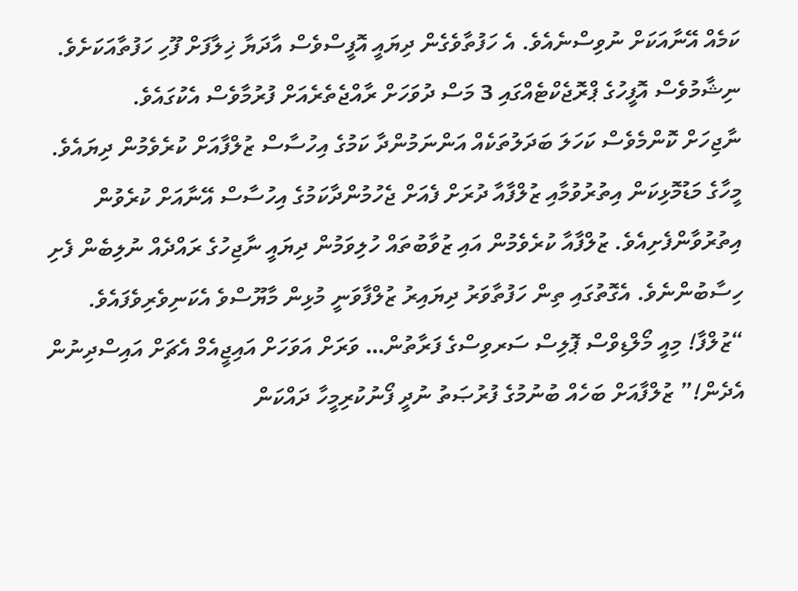ކަމެއް އޭނާއަކަށް ނުވިސްނެއެވެ. އެ ހަފުތާވެގެން ދިޔައީ އޮފީސްވެސް އާދަޔާ ޚިލާފަށް ފޫހި ހަފުތާއަކަށެވެ. ނިޝާމުވެސް އޮފީހުގެ ޕްރޮޖެކްޓެއްގައި 3 މަސް ދުވަހަށް ރާއްޖެތެރެއަށް ފުރުމާވެސް އެކުގައެވެ.
ނާޖިހަށް ކޮންމެވެސް ކަހަލަ ބަދަލުތަކެއް އަންނަމުންދާ ކަމުގެ އިހުސާސް ޒުލްފާއަށް ކުރެވެމުން ދިޔައެވެ. މީހާގެ މަޑުމޮޅިކަން އިތުރުވުމާއި ޒުލްފާއާ ދުރަށް ފެއަށް ޖެހުމުންދާކަމުގެ އިހުސާސް އޭނާއަށް ކުރެވުން އިތުރުވާންފެށިއެވެ. ޒުލްފާއާ ކުރެވެމުން އައި ޒުވާބުތައް ހުލިވަމުން ދިޔައީ ނާޖިހުގެ ރައްދެއް ނުލިބެން ފެށި ހިސާބުންނެވެ. އެގޮތުގައި ތިން ހަފުތާވަރު ދިޔައިރު ޒުލްފާވަނީ މުޅިން މާޔޫސްވެ އެކަނިވެރިވެފައެވެ.
“ޒުލްފާ! މިއީ މޯލްޑިވްސް ޕޮލިސް ސަރވިސްގެ ފަރާތުން… ވަރަށް އަވަހަށް އައިޖީއެމް އެޗަށް އައިސްދިނުން އެދެން!” ޒުލްފާއަށް ބަހެއް ބުނުމުގެ ފުރުޞަތު ނުދީ ފޯނުކުރިމީހާ ދައްކަން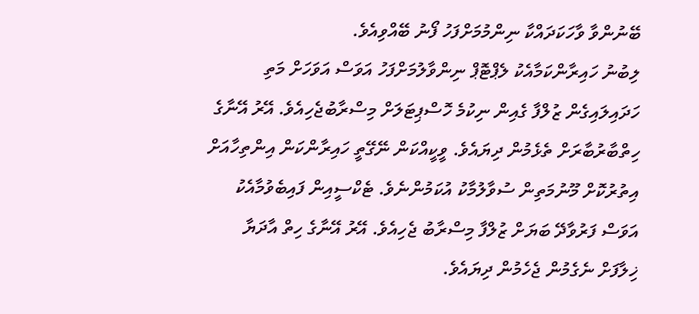ބޭނުންވާ ވާހަކަދައްކާ ނިންމުމަށްފަހު ފޯނު ބޭއްވިއެވެ.
ލިބުނު ހައިރާންކަމާއެކު ލެޕްޓޮޕް ނިންވާލުމަށްފަހު އަވަސް އަވަހަށް މަތި ހަދައިލައިގެން ޒުލްފާ ގެއިން ނިކުމެ ހޮސްޕިޓަލަށް މިސްރާބުޖެހިއެވެ. އޭރު އޭނާގެ ހިތްބާރުބާރަށް ތެޅެމުން ދިޔައެވެ. ވީކީއްކަން ނޭގޭތީ ހައިރާންކަން އިންތިހާއަށް އިތުރުކޮށް މޫނުމަތިން ސުވާލުމާކު އުކަމުންނެވެ. ޓެކްސީއިން ފައިބެވުމާއެކު އަވަސް ފަރުވާދޭ ބަޔަށް ޒުލްފާ މިސްރާބު ޖެހިއެވެ. އޭރު އޭނާގެ ހިތް އާދަޔާ ޚިލާފަށް ނެގެމުން ޖެހެމުން ދިޔައެވެ.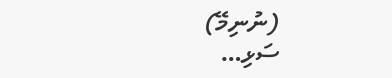(ނުނިމޭ)
ސަޅި…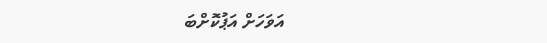އަވަހަށް އަޕުކޮށްބަ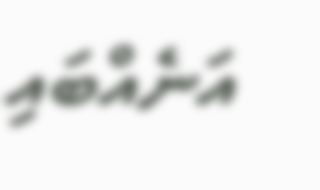އަނެއްބައި